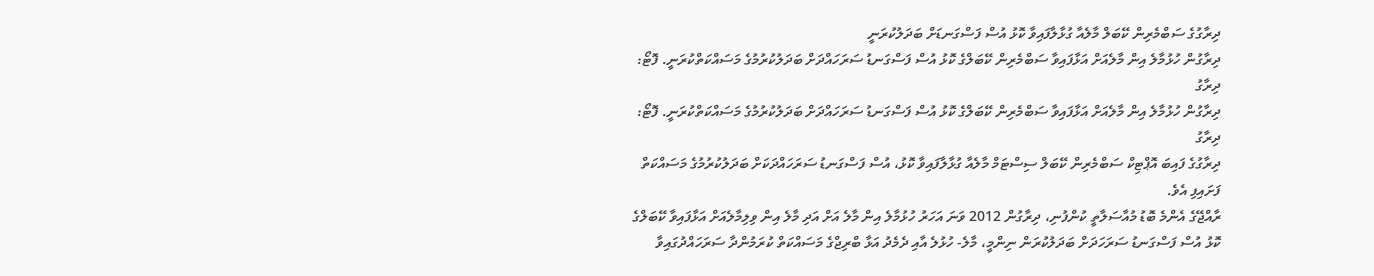ދިރާގުގެ ސަބްމެރިން ކޭބަލް މާލެއާ ގުޅާލާފައިވާ ކޮޅު އުސް ފަސްގަނޑަށް ބަދަލުކުރަނީ
ދިރާގުން ހުޅުމާލެ އިން މާލެއަށް އަޅާފައިވާ ސަބްމެރިން ކޭބަލްގެ ކޮޅު އުސް ފަސްގަނޑު ސަރަހައްދަށް ބަދަލުކުރުމުގެ މަސައްކަތްކުރަނީ. ފޮޓޯ: ދިރާގު
ދިރާގުން ހުޅުމާލެ އިން މާލެއަށް އަޅާފައިވާ ސަބްމެރިން ކޭބަލްގެ ކޮޅު އުސް ފަސްގަނޑު ސަރަހައްދަށް ބަދަލުކުރުމުގެ މަސައްކަތްކުރަނީ. ފޮޓޯ: ދިރާގު
ދިރާގުގެ ފައިބަ އޮޕްޓިކް ސަބްމެރިން ކޭބަލް ސިސްޓަމް މާލެއާ ގުޅާލާފައިވާ ކޮޅު، އުސް ފަސްގަނޑު ސަރަހައްދަކަށް ބަދަލުކުރުމުގެ މަސައްކަތް ފަށައިފި އެވެ.
ރާއްޖޭގެ އެންމެ ބޮޑު މުއާސަލާތީ ކުންފުނި، ދިރާގުން 2012 ވަނަ އަހަރު ހުޅުމާލެ އިން މާލެ އަށް އަދި މާލެ އިން ވިލިމާލެއަށް އަޅާފައިވާ ކޭބަލްގެ ކޮޅު އުސް ފަސްގަނޑު ސަރަހަދަށް ބަދަލުކުރަން ނިންމީ، މާލެ- ހުޅުލެ އާއި ދެމެދު އަޅާ ބްރިޖްގެ މަސައްކަތް ކުރަމުންދާ ސަރަހައްދުގައިވާ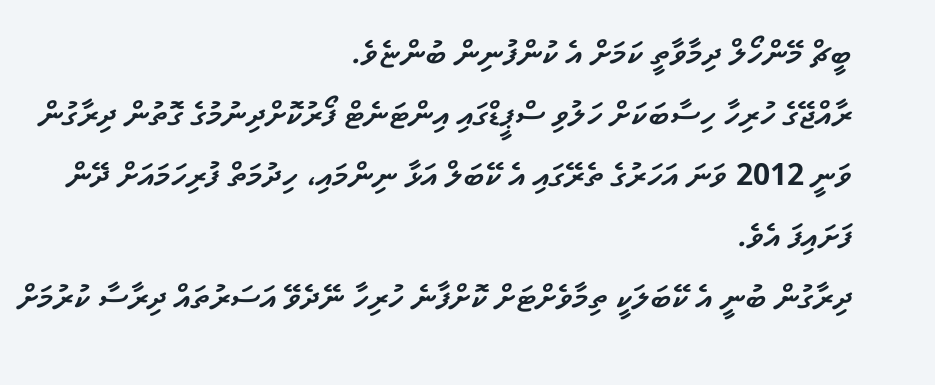ބީޗް މޭންހޯލް ދިމާވާތީ ކަމަށް އެ ކުންފުނިން ބުންޏެވެ.
ރާއްޖޭގެ ހުރިހާ ހިސާބަކަށް ހަލުވި ސްޕީޑްގައި އިންޓަނެޓް ފޯރުކޮށްދިނުމުގެ ގޮތުން ދިރާގުން ވަނީ 2012 ވަނަ އަހަރުގެ ތެރޭގައި އެ ކޭބަލް އަޅާ ނިންމައި، ހިދުމަތް ފުރިހަމައަށް ދޭން ފަށައިފަ އެވެ.
ދިރާގުން ބުނީ އެ ކޭބަލަކީ ތިމާވެށްޓަށް ކޮށްފާނެ ހުރިހާ ނޭދެވޭ އަސަރުތައް ދިރާސާ ކުރުމަށް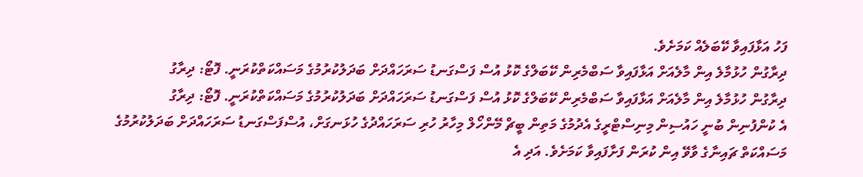ފަހު އަޅާފައިވާ ކޭބަލެއް ކަމަށެވެ.
ދިރާގުން ހުޅުމާލެ އިން މާލެއަށް އަޅާފައިވާ ސަބްމެރިން ކޭބަލްގެ ކޮޅު އުސް ފަސްގަނޑު ސަރަހައްދަށް ބަދަލުކުރުމުގެ މަސައްކަތްކުރަނީ. ފޮޓޯ: ދިރާގު
ދިރާގުން ހުޅުމާލެ އިން މާލެއަށް އަޅާފައިވާ ސަބްމެރިން ކޭބަލްގެ ކޮޅު އުސް ފަސްގަނޑު ސަރަހައްދަށް ބަދަލުކުރުމުގެ މަސައްކަތްކުރަނީ. ފޮޓޯ: ދިރާގު
އެ ކުންފުނިން ބުނީ ހައުސިން މިނިސްޓްރީގެ އެދުމުގެ މަތިން ބީޗް މޭންހޯލް މިހާރު ހުރި ސަރަހައްދުގެ ހުޅަނގަށް، އުސްފަސްގަނޑު ސަރަހައްދަށް ބަދަލުކުރުމުގެ މަސައްކަތް ޗައިނާގެ ވާވޭ އިން ކުރަން ފަށާފައިވާ ކަމަށެވެ. އަދި އެ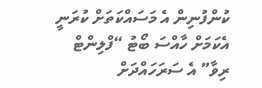ކުންފުނިން އެ މަސައްކަތަށް ކުރަނީ އެކަމަށް ހާއްސަ ބޯޓު “ފްލިންޓް ރިވާ” އެ ސަރަހައްދަށް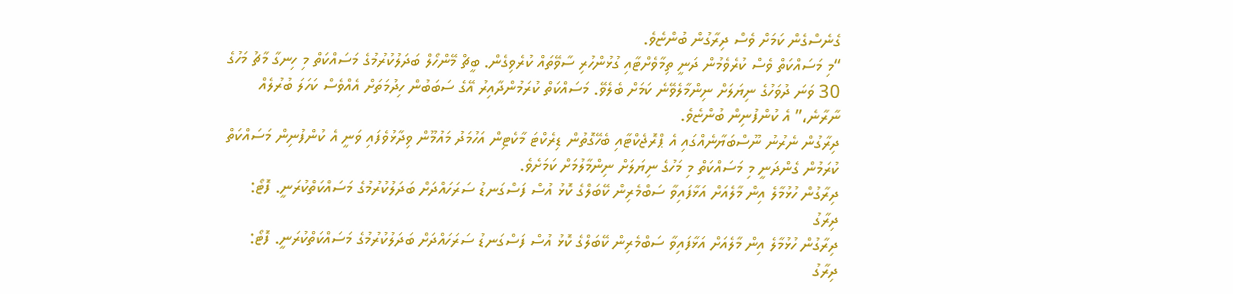ގެނެސްގެން ކަމަށް ވެސް ދިރާގުން ބުންޏެވެ.
“މި މަސައްކަތް ވެސް ކުރެވެމުން ދަނީ ތިމާވެށްޓާއި ގުޅުންހުރި ސާވޭތައް ކުރެވިގެން. ބީޗް މޭންހޯލް ބަދަލުކުރުމުގެ މަސައްކަތް މި ހިނގާ މާޗު މަހުގެ 30 ވަނަ ދުވަހުގެ ނިޔަލަށް ނިންމާލެވޭނެ ކަމަށް ބެލެވޭ. މަސައްކަތް ކުރަމުންދާއިރު އޭގެ ސަބަބުން ހިދުމަތަށް އެއްވެސް ކަހަލަ ބުރުލެއް ނާރާނެ،” އެ ކުންފުނިން ބުންޏެވެ.
ދިރާގުން ނެރުނު ނޫސްބަޔާނެއްގައި އެ ޕްރޮޖެކްޓާއި ބެހޭގޮތުން ޑިރެކްޓަ މާކެޓިން އަހުމަދު މައުމޫން ވިދާޅުވެފައި ވަނީ އެ ކުންފުނިން މަސައްކަތް ކުރަމުން ގެންދަނީ މި މަސައްކަތް މި މަހުގެ ނިޔަލަށް ނިންމާލުމަށް ކަމަށެވެ.
ދިރާގުން ހުޅުމާލެ އިން މާލެއަށް އަޅާފައިވާ ސަބްމެރިން ކޭބަލްގެ ކޮޅު އުސް ފަސްގަނޑު ސަރަހައްދަށް ބަދަލުކުރުމުގެ މަސައްކަތްކުރަނީ. ފޮޓޯ: ދިރާގު
ދިރާގުން ހުޅުމާލެ އިން މާލެއަށް އަޅާފައިވާ ސަބްމެރިން ކޭބަލްގެ ކޮޅު އުސް ފަސްގަނޑު ސަރަހައްދަށް ބަދަލުކުރުމުގެ މަސައްކަތްކުރަނީ. ފޮޓޯ: ދިރާގު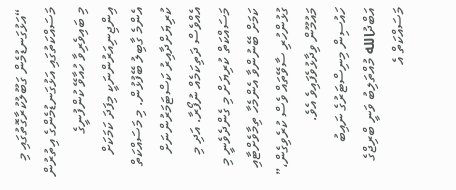“އަޅުގަނޑުމެން ގަބޫލުކުރާގޮތުގައި މި މަސައްކަތުގައި އަޅުގަނޑުމެންގެ އިތުރުން މި ބައިވެރިވާ ހުއާވޭ ކުންފުނީގެ އިންޖިނިއަރުންނަކީ މިފަދަ ކަމަކަށް އެންމެ ގާބިލު ބޭފުޅުން. މި މަސައްކަތް ކުރިޔަށްދާއިރު ކަސްޓަމަރުންނަށް އެއްވެސް ދަތިކަމެއް ނުފޯރާ. އަދި މި މަސައްކަތް ކުރިޔަށް މި ގެންދެވެނީ މި ކަމަށް ބޭނުންވާ އެންމެހާ ތިމާވެށްޓާއި ގުޅުންހުރި ސާވޭތައް ވެސް ކުރެވިގެން،” މައުމޫން ވިދާޅުވެފައިވެ އެވެ.
ހައުސިން މިނިސްޓަރުގެ ނައިބު އަބްދުالله މުއްތަލިބު ވަނީ ބްރިޖްގެ މަސައްކަތް އެ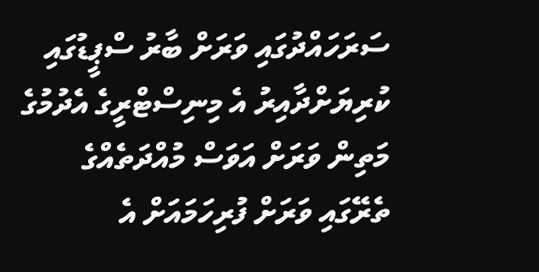ސަރަހައްދުގައި ވަރަށް ބާރު ސްޕީޑުގައި ކުރިޔަށްދާއިރު އެ މިނިސްޓްރީގެ އެދުމުގެ މަތިން ވަރަށް އަވަސް މުއްދަތެއްގެ ތެރޭގައި ވަރަށް ފުރިހަމައަށް އެ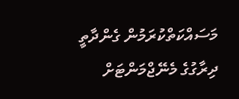މަސައްކަތްކުރަމުން ގެންދާތީ ދިރާގުގެ މެނޭޖްމަންޓަށް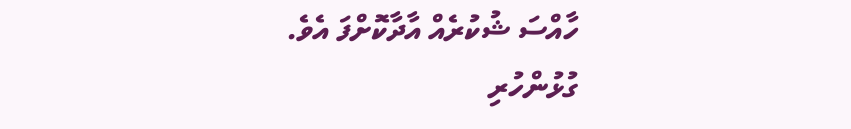ހާއްސަ ޝުކުރެއް އާދާކޮށްފަ އެވެ.
ގުޅުންހުރި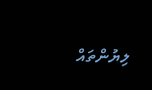ލިޔުންތައް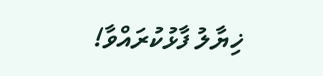ޚިޔާލު ފާޅުކުރައްވާ!